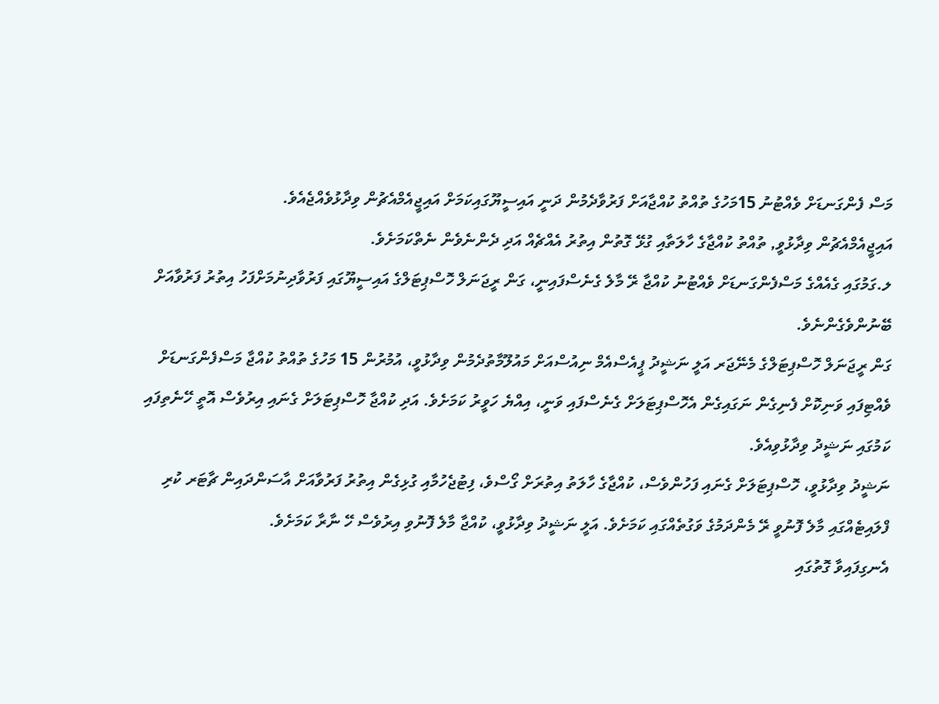މަސް ފެންގަނޑަށް ވެއްޓުނު 15މަހުގެ ތުއްތު ކުއްޖާއަށް ފަރުވާދެމުން ދަނީ އައިސީޔޫގައިކަމަށް އައިޖީއެމްއެޗުން ވިދާޅުވެއްޖެއެވެ.
އައިޖީއެމްއެޗުން ވިދާޅުވީ, ތުއްތު ކުއްޖާގެ ހާލަތާއި ގުޅޭ ގޮތުން އިތުރު އެއްޗެއް އަދި ދެންނެވެން ނެތްކަމަށެވެ.
ލ.ގަމުގައި ގެއެއްގެ މަސްފެންގަނޑަށް ވެއްޓުނު ކުއްޖާ ރޭ މާލެ ގެނެސްފައިނީ، ގަން ރީޖަނަލް ހޮސްޕިޓަލްގެ އައިސީޔޫގައި ފަރުވާދިނުމަށްފަހު އިތުރު ފަރުވާއަށް ބޭނުންވެގެންނެވެ.
ގަން ރީޖަނަލް ހޮސްޕިޓަލްގެ މެނޭޖަރ އަލީ ނަޝީދު ޕީއެސްއެމް ނިއުސްއަށް މައުލޫމާތުދެމުން ވިދާޅުވީ، އުމުރުން 15 މަހުގެ ތުއްތު ކުއްޖާ މަސްފެންގަނޑަށް ވެއްޓިފައި ވަނިކޮށް ފެނިގެން ނަގައިގެން އެހޮސްޕިޓަލަށް ގެނެސްފައި ވަނީ، އިއްޔެ ހަވީރު ކަމަށެވެ. އަދި ކުއްޖާ ހޮސްޕިޓަލަށް ގެނައި އިރުވެސް އޮތީ ހޭނެތިފައި ކަމުގައި ނަޝީދު ވިދާޅުވިއެވެ.
ނަޝީދު ވިދާޅުވީ، ހޮސްޕިޓަލަށް ގެނައި ފަހުންވެސް، ކުއްޖާގެ ހާލަތު އިތުރަށް ގޯސްވެ، ފިޓުޖެހުމާއި ގުޅިގެން އިތުރު ފަރުވާއަށް އާސަންދައިން ޗާޓަރ ކުރި ފްލައިޓެއްގައި މާލެ ފޮނުވީ ރޭ މެންދަމުގެ ވަގުތެއްގައި ކަމަށެވެ. އަލީ ނަޝީދު ވިދާޅުވީ، ކުއްޖާ މާލެ ފޮނުވި އިރުވެސް ހޭ ނާރާ ކަމަށެވެ.
އެނގިފައިވާ ގޮތުގައި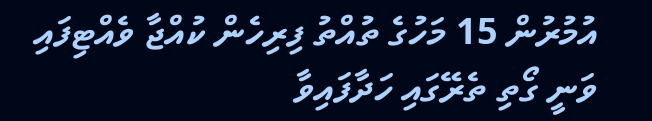އުމުރުން 15 މަހުގެ ތުއްތު ފިރިހެން ކުއްޖާ ވެއްޓިފައި ވަނީ ގޯތި ތެރޭގައި ހަދާފައިވާ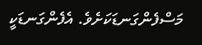މަސްފެންގަނޑަކަށެވެ. އެފެންގަނޑަކީ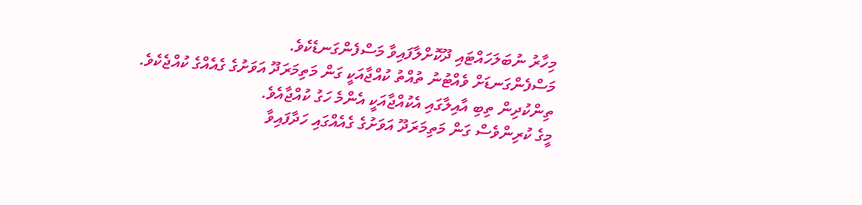މިހާރު ނުބަލަހައްޓައި ދޫކޮށްލާފައިވާ މަސްފެންގަނޑެކެވެ.
މަސްފެންގަނޑަށް ވެއްޓުނު ތުއްތު ކުއްޖާއަކީ ގަން މަތިމަރަދޫ އަވަށުގެ ގެއެއްގެ ކުއްޖެކެވެ. ތިންކުދިން ތިބި އާއިލާގައި އެކުއްޖާއަކީ އެންމެ ހަގު ކުއްޖާއެވެ.
މީގެ ކުރިންވެސް ގަން މަތިމަރަދޫ އަވަށުގެ ގެއެއްގައި ހަދާފައިވާ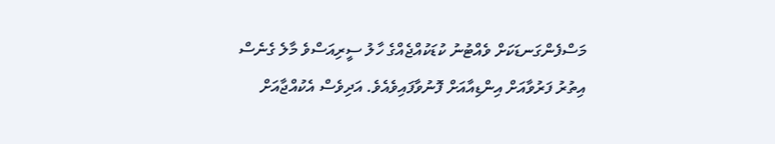މަސްފެންގަނޑަކަށް ވެއްޓުނު ކުޑަކުއްޖެއްގެ ހާލު ސީރިއަސްވެ މާލެ ގެނެސް އިތުރު ފަރުވާއަށް އިންޑިއާއަށް ފޮނުވާފައިވެއެވެ. އަދިވެސް އެކުއްޖާއަށް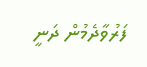ފަރުވާދެމުން ދަނީ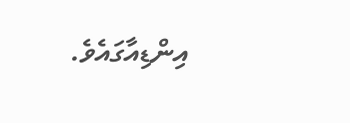އިންޑިއާގައެވެ.